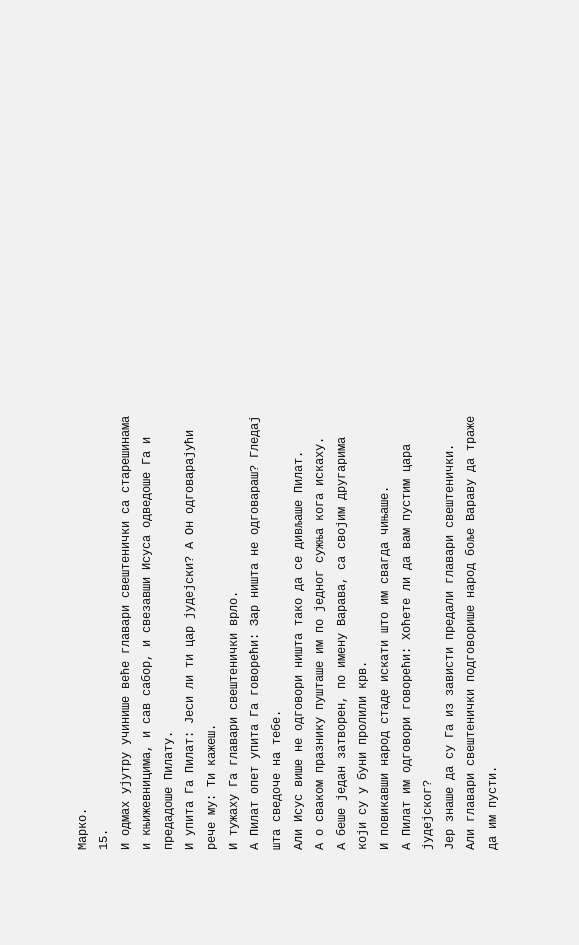Марко.
15.
И одмах ујутру учинише веће главари свештенички са старешинама и књижевницима, и сав сабор, и свезавши Исуса одведоше Га и предадоше Пилату.
И упита Га Пилат: Јеси ли ти цар јудејски? А Он одговарајући рече му: Ти кажеш.
И тужаху Га главари свештенички врло.
А Пилат опет упита Га говорећи: Зар ништа не одговараш? Гледај шта сведоче на тебе.
Али Исус више не одговори ништа тако да се дивљаше Пилат.
А о сваком празнику пушташе им по једног сужња кога искаху.
А беше један затворен, по имену Варава, са својим другарима који су у буни пролили крв.
И повикавши народ стаде искати што им свагда чињаше.
А Пилат им одговори говорећи: Хоћете ли да вам пустим цара јудејског?
Јер знаше да су Га из зависти предали главари свештенички.
Али главари свештенички подговорише народ боље Вараву да траже да им пусти.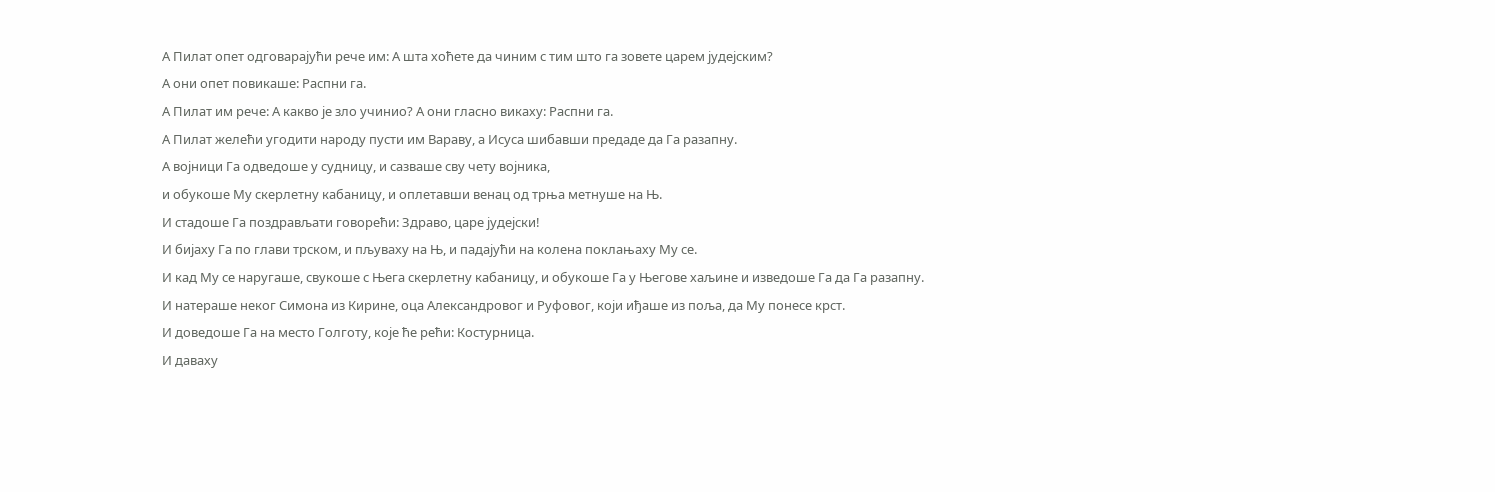А Пилат опет одговарајући рече им: А шта хоћете да чиним с тим што га зовете царем јудејским?
А они опет повикаше: Распни га.
А Пилат им рече: А какво је зло учинио? А они гласно викаху: Распни га.
А Пилат желећи угодити народу пусти им Вараву, а Исуса шибавши предаде да Га разапну.
А војници Га одведоше у судницу, и сазваше сву чету војника,
и обукоше Му скерлетну кабаницу, и оплетавши венац од трња метнуше на Њ.
И стадоше Га поздрављати говорећи: Здраво, царе јудејски!
И бијаху Га по глави трском, и пљуваху на Њ, и падајући на колена поклањаху Му се.
И кад Му се наругаше, свукоше с Њега скерлетну кабаницу, и обукоше Га у Његове хаљине и изведоше Га да Га разапну.
И натераше неког Симона из Кирине, оца Александровог и Руфовог, који иђаше из поља, да Му понесе крст.
И доведоше Га на место Голготу, које ће рећи: Костурница.
И даваху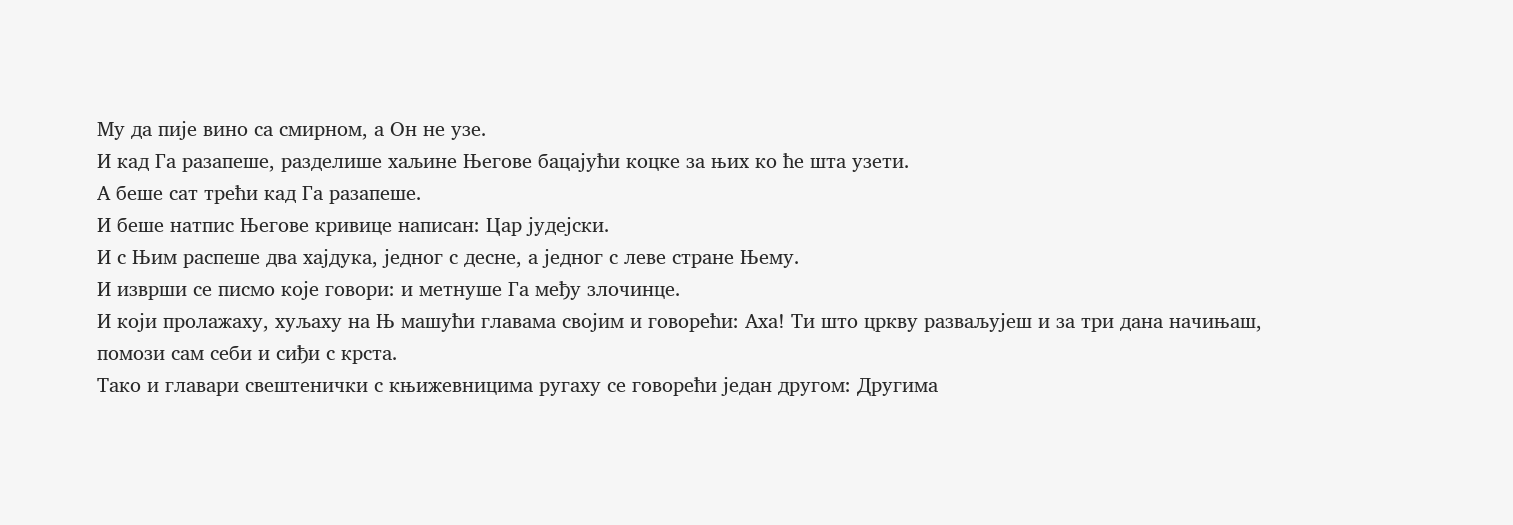Му да пије вино са смирном, а Он не узе.
И кад Га разапеше, разделише хаљине Његове бацајући коцке за њих ко ће шта узети.
А беше сат трећи кад Га разапеше.
И беше натпис Његове кривице написан: Цар јудејски.
И с Њим распеше два хајдука, једног с десне, а једног с леве стране Њему.
И изврши се писмо које говори: и метнуше Га међу злочинце.
И који пролажаху, хуљаху на Њ машући главама својим и говорећи: Аха! Ти што цркву разваљујеш и за три дана начињаш,
помози сам себи и сиђи с крста.
Тако и главари свештенички с књижевницима ругаху се говорећи један другом: Другима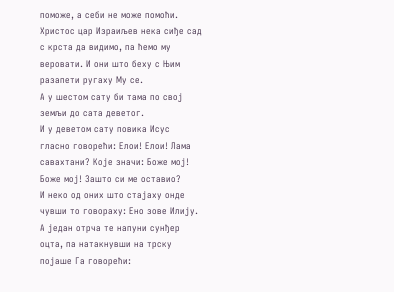поможе, а себи не може помоћи.
Христос цар Израиљев нека сиђе сад с крста да видимо, па ћемо му веровати. И они што беху с Њим разапети ругаху Му се.
А у шестом сату би тама по свој земљи до сата деветог.
И у деветом сату повика Исус гласно говорећи: Елои! Елои! Лама савахтани? Које значи: Боже мој! Боже мој! Зашто си ме оставио?
И неко од оних што стајаху онде чувши то говораху: Ено зове Илију.
А један отрча те напуни сунђер оцта, па натакнувши на трску појаше Га говорећи: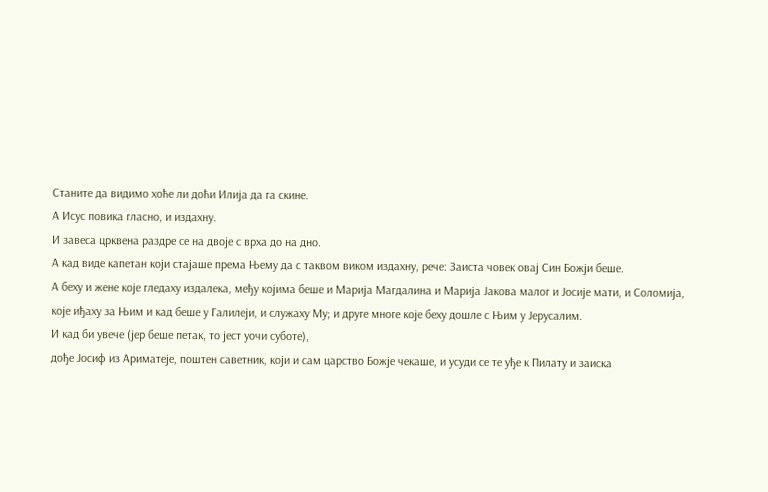Станите да видимо хоће ли доћи Илија да га скине.
А Исус повика гласно, и издахну.
И завеса црквена раздре се на двоје с врха до на дно.
А кад виде капетан који стајаше према Њему да с таквом виком издахну, рече: Заиста човек овај Син Божји беше.
А беху и жене које гледаху издалека, међу којима беше и Марија Магдалина и Марија Јакова малог и Јосије мати, и Соломија,
које иђаху за Њим и кад беше у Галилеји, и служаху Му; и друге многе које беху дошле с Њим у Јерусалим.
И кад би увече (јер беше петак, то јест уочи суботе),
дође Јосиф из Ариматеје, поштен саветник, који и сам царство Божје чекаше, и усуди се те уђе к Пилату и заиска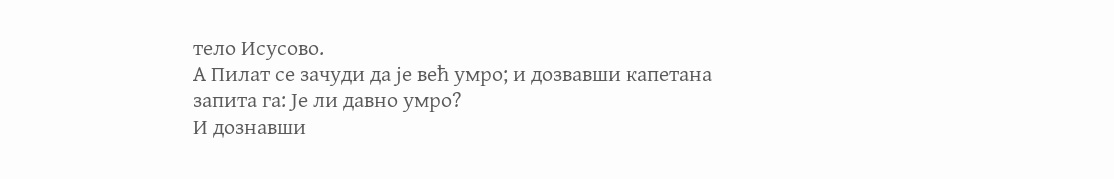тело Исусово.
А Пилат се зачуди да је већ умро; и дозвавши капетана запита га: Је ли давно умро?
И дознавши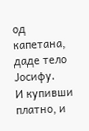од капетана, даде тело Јосифу.
И купивши платно, и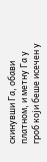скинувши Га, обави платном, и метну Га у гроб који беше исечен у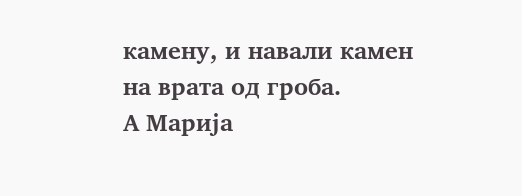камену, и навали камен на врата од гроба.
А Марија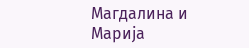Магдалина и Марија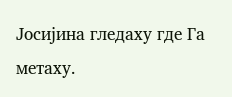Јосијина гледаху где Га метаху.